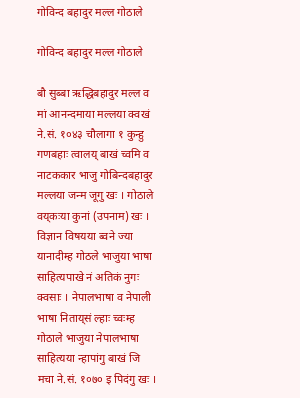गोविन्द बहादुर मल्ल गोठाले

गोविन्द बहादुर मल्ल गोठाले

बौ सुब्बा ऋद्धिबहादुर मल्ल व मां आनन्दमाया मल्लया क्वखं ने.सं. १०४३ चौलागा १ कुन्हु गणबहाः त्वालय् बाखं च्वमि व नाटककार भाजु गोबिन्दबहादुर मल्लया जन्म जूगु खः । गोठाले वय्‌कःया कुनां (उपनाम) खः । विज्ञान विषयया ब्वने ज्या यानादीम्ह गोठले भाजुया भाषा साहित्यपाखे नं अतिकं नुगः क्वसाः । नेपालभाषा व नेपाली भाषा निताय्‌सं ल्हाः च्वःम्ह गोठाले भाजुया नेपालभाषा साहित्यया न्हापांगु बाखं जि मचा ने.सं. १०७० इ पिदंगु खः ।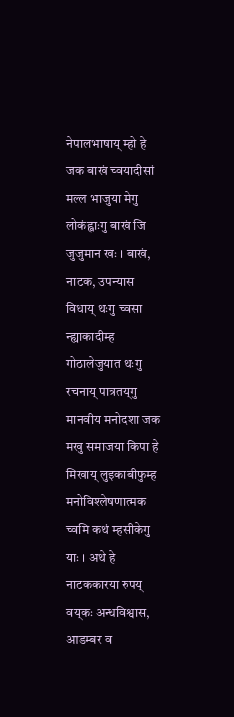नेपालभाषाय् म्हो हे जक बाखं च्वयादीसां मल्ल भाजुया मेगु लोकंह्वाःगु बाखं जि जुजुमान खः । बाखं, नाटक, उपन्यास विधाय् थःगु च्वसा न्ह्याकादीम्ह गोठालेजुयात थःगु रचनाय् पात्रतय्‌गु मानवीय मनोदशा जक मखु समाजया किपा हे मिखाय् लुइकाबीफुम्ह मनोविश्लेषणात्मक च्वमि कथं म्हसीकेगु याः । अथे हे नाटककारया रुपय् वय्‌कः अन्धविश्वास, आडम्बर व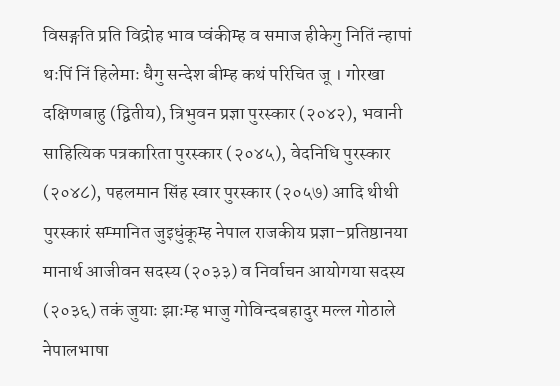विसङ्गति प्रति विद्रोह भाव प्वंकीम्ह व समाज हीकेगु नितिं न्हापां थःपिं निं हिलेमाः धैगु सन्देश बीम्ह कथं परिचित जू । गोरखा दक्षिणबाहु (द्वितीय), त्रिभुवन प्रज्ञा पुरस्कार (२०४२), भवानी साहित्यिक पत्रकारिता पुरस्कार (२०४५), वेदनिधि पुरस्कार (२०४८), पहलमान सिंह स्वार पुरस्कार (२०५७) आदि थीथी पुरस्कारं सम्मानित जुइधुंकूम्ह नेपाल राजकीय प्रज्ञा–प्रतिष्ठानया मानार्थ आजीवन सदस्य (२०३३) व निर्वाचन आयोगया सदस्य (२०३६) तकं जुयाः झाःम्ह भाजु गोविन्दबहादुर मल्ल गोठाले नेपालभाषा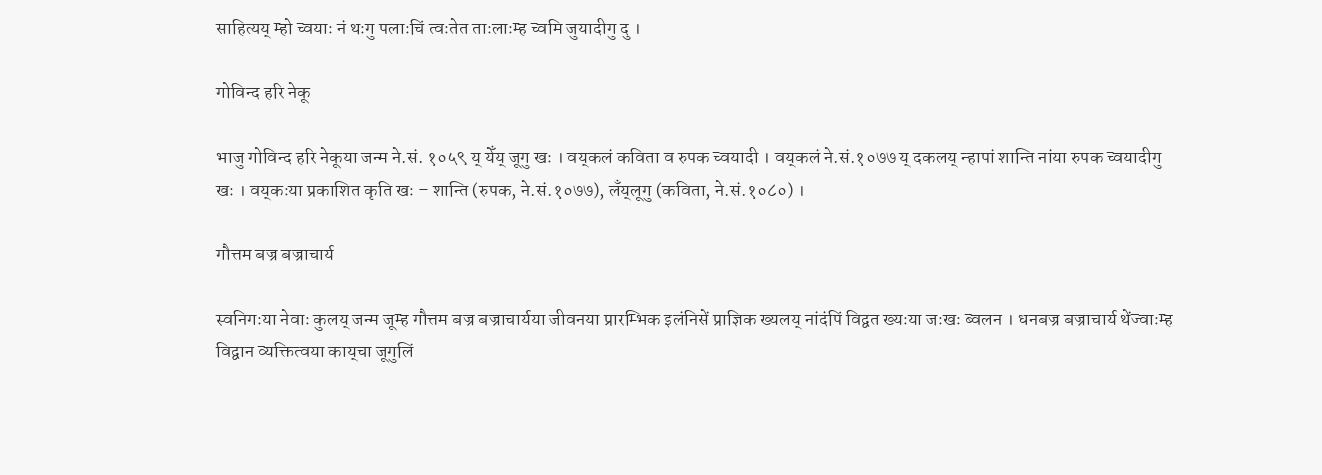साहित्यय् म्हो च्वयाः नं थःगु पलाःचिं त्वःतेत ताःलाःम्ह च्वमि जुयादीगु दु ।

गोविन्द हरि नेकू

भाजु गोविन्द हरि नेकूया जन्म ने.सं. १०५९ य् येँय् जूगु खः । वय्‌कलं कविता व रुपक च्वयादी । वय्‌कलं ने.सं.१०७७ य् दकलय् न्हापां शान्ति नांया रुपक च्वयादीगु खः । वय्‌कःया प्रकाशित कृति खः – शान्ति (रुपक, ने.सं.१०७७), लँय्‌लूगु (कविता, ने.सं.१०८०) ।

गौत्तम बज्र बज्राचार्य

स्वनिगःया नेवाः कुलय् जन्म जूम्ह गौत्तम बज्र बज्राचार्यया जीवनया प्रारम्भिक इलंनिसें प्राज्ञिक ख्यलय् नांदंपिं विद्वत ख्यःया जःखः ब्वलन । धनबज्र बज्राचार्य थेंज्वाःम्ह विद्वान व्यक्तित्वया काय्‌चा जूगुलिं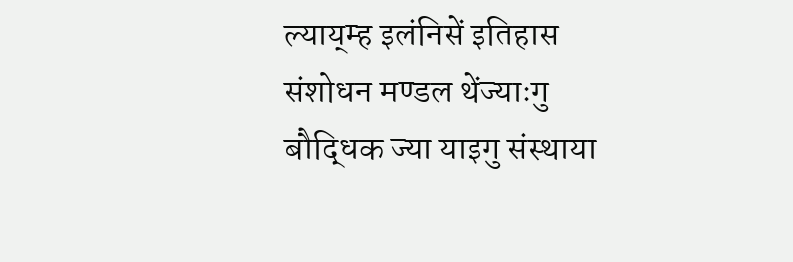ल्याय्‌म्ह इलंनिसें इतिहास संशोधन मण्डल थेंज्याःगु बौद्धिक ज्या याइगु संस्थाया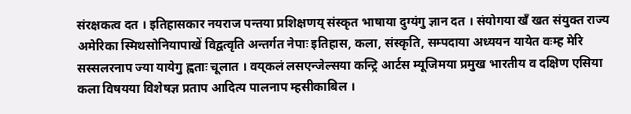संरक्षकत्व दत । इतिहासकार नयराज पन्तया प्रशिक्षणय् संस्कृत भाषाया दुग्यंगु ज्ञान दत । संयोगया खँ खत संयुक्त राज्य अमेरिका स्मिथसोनियापाखें विद्वत्वृति अन्तर्गत नेपाः इतिहास, कला, संस्कृति, सम्पदाया अध्ययन यायेत वःम्ह मेरि सस्सलरनाप ज्या यायेगु ह्वताः चूलात । वय्‌कलं लसएन्जेल्सया कन्ट्रि आर्टस म्यूजिमया प्रमुख भारतीय व दक्षिण एसिया कला विषयया विशेषज्ञ प्रताप आदित्य पालनाप म्हसीकाबिल ।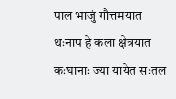पाल भाजुं गौत्तमयात थःनाप हे कला क्षेत्रयात कःघानाः ज्या यायेत सःतल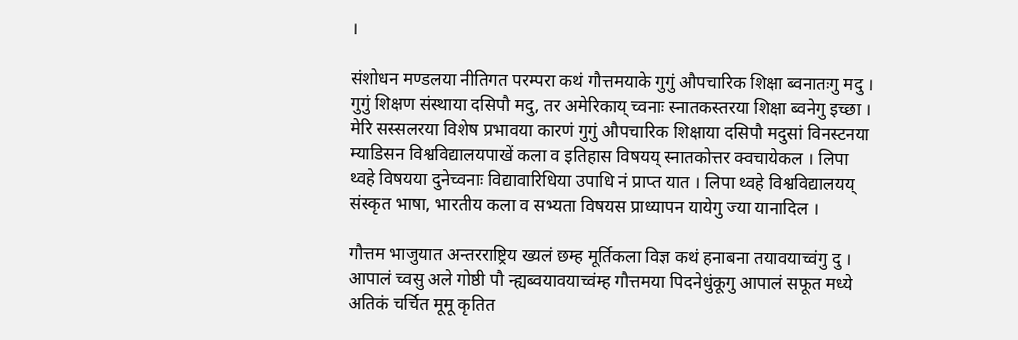।

संशोधन मण्डलया नीतिगत परम्परा कथं गौत्तमयाके गुगुं औपचारिक शिक्षा ब्वनातःगु मदु । गुगुं शिक्षण संस्थाया दसिपौ मदु, तर अमेरिकाय् च्वनाः स्नातकस्तरया शिक्षा ब्वनेगु इच्छा । मेरि सस्सलरया विशेष प्रभावया कारणं गुगुं औपचारिक शिक्षाया दसिपौ मदुसां विनस्टनया म्याडिसन विश्वविद्यालयपाखें कला व इतिहास विषयय् स्नातकोत्तर क्वचायेकल । लिपा थ्वहे विषयया दुनेच्वनाः विद्यावारिधिया उपाधि नं प्राप्त यात । लिपा थ्वहे विश्वविद्यालयय् संस्कृत भाषा, भारतीय कला व सभ्यता विषयस प्राध्यापन यायेगु ज्या यानादिल ।

गौत्तम भाजुयात अन्तरराष्ट्रिय ख्यलं छम्ह मूर्तिकला विज्ञ कथं हनाबना तयावयाच्वंगु दु । आपालं च्वसु अले गोष्ठी पौ न्ह्यब्वयावयाच्वंम्ह गौत्तमया पिदनेधुंकूगु आपालं सफूत मध्ये अतिकं चर्चित मूमू कृतित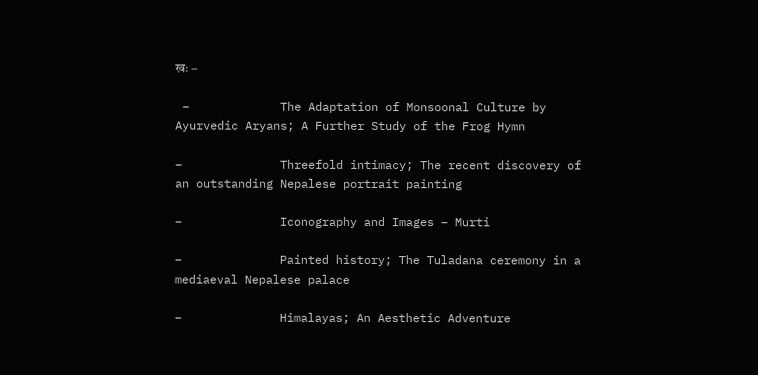खः –

 –             The Adaptation of Monsoonal Culture by Ayurvedic Aryans; A Further Study of the Frog Hymn

–              Threefold intimacy; The recent discovery of an outstanding Nepalese portrait painting

–              Iconography and Images – Murti

–              Painted history; The Tuladana ceremony in a mediaeval Nepalese palace

–              Himalayas; An Aesthetic Adventure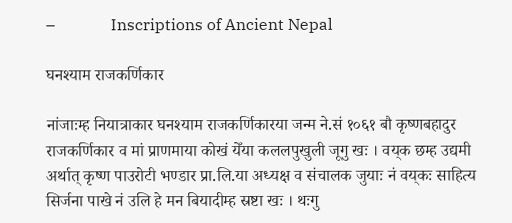–              Inscriptions of Ancient Nepal

घनश्याम राजकर्णिकार

नांजाःम्ह नियात्राकार घनश्याम राजकर्णिकारया जन्म ने.सं १०६१ बौ कृष्णबहादुर राजकर्णिकार व मां प्राणमाया कोखं येँया कललपुखुली जूगु खः । वय्‌क छम्ह उद्यमी अर्थात् कृष्ण पाउरोटी भण्डार प्रा.लि.या अध्यक्ष व संचालक जुयाः नं वय्‌कः साहित्य सिर्जना पाखे नं उलि हे मन बियादीम्ह स्रष्टा खः । थःगु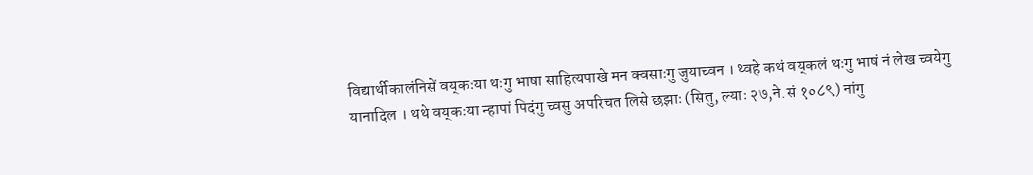विद्यार्थीकालंनिसें वय्‌कःया थःगु भाषा साहित्यपाखे मन क्वसाःगु जुयाच्वन । थ्वहे कथं वय्‌कलं थःगु भाषं नं लेख च्वयेगु यानादिल । थथे वय्‌कःया न्हापां पिदंगु च्वसु अपरिचत लिसे छझाः (सितु, ल्याः २७,ने.सं १०८९) नांगु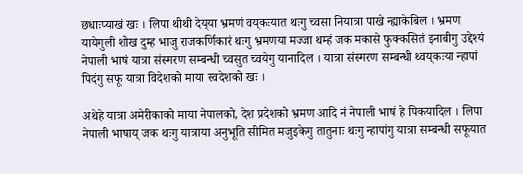छधाःप्याखं खः । लिपा थीथी देय्‌या भ्रमणं वय्‌कःयात थःगु च्वसा नियात्रा पाखे न्ह्याकेबिल । भ्रमण यायेगुली शोख दुम्ह भाजु राजकर्णिकारं थःगु भ्रमणया मज्जा थम्हं जक मकासे फुक्कसितं इनाबीगु उद्देश्यं नेपाली भाषं यात्रा संस्मरण सम्बन्धी च्वसुत च्वयेगु यानादिल । यात्रा संस्मरण सम्बन्धी थ्वय्‌कःया न्हापां पिदंगु सफू यात्रा विदेशको माया स्वदेशको खः ।

अथेहे यात्रा अमेरीकाको माया नेपालको, देश प्रदेशको भ्रमण आदि नं नेपाली भाषं हे पिकयादिल । लिपा नेपाली भाषाय् जक थःगु यात्राया अनुभूति सीमित मजुइकेगु तातुनाः थःगु न्हापांगु यात्रा सम्बन्धी सफूयात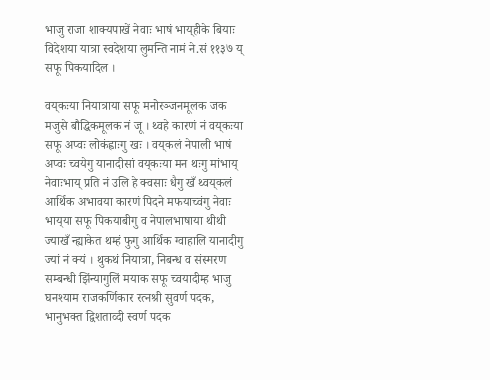भाजु राजा शाक्यपाखें नेवाः भाषं भाय्‌हीके बियाः विदेशया यात्रा स्वदेशया लुमन्ति नामं ने.सं ११३७ य् सफू पिकयादिल ।

वय्‌कःया नियात्राया सफू मनोरञ्जनमूलक जक मजुसे बौद्धिकमूलक नं जू । थ्वहे कारणं नं वय्‌कःया सफू अप्वः लोकंह्वाःगु खः । वय्‌कलं नेपाली भाषं अप्वः च्वयेगु यानादीसां वय्‌कःया मन थःगु मांभाय् नेवाःभाय् प्रति नं उलि हे क्वसाः धैगु खँ थ्वय्‌कलं आर्थिक अभावया कारणं पिदने मफयाच्वंगु नेवाः भाय्‌या सफू पिकयाबीगु व नेपालभाषाया थीथी ज्याखँ न्ह्याकेत थम्हं फुगु आर्थिक ग्वाहालि यानादीगु ज्यां नं क्यं । थुकथं नियात्रा, निबन्ध व संस्मरण सम्बन्धी झिंन्यागुलिं मयाक सफू च्वयादीम्ह भाजु घनश्याम राजकर्णिकार रत्नश्री सुवर्ण पदक, भानुभक्त द्विशताव्दी स्वर्ण पदक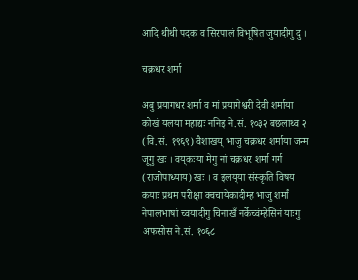आदि थीथी पदक व सिरपालं विभूषित जुयादीगु दु ।

चक्रधर शर्मा

अबु प्रयागधर शर्मा व मां प्रयागेश्वरी देवी शर्माया कोखं यलया महाद्यः ननिइ ने.सं. १०३२ बछलाथ्व २ (वि.सं. १९६९) वैशाखय् भाजु चक्रधर शर्माया जन्म जूगु खः । वय्‌कःया मेगु नां चक्रधर शर्मा गर्ग (राजोपाध्याय) खः । व इलय्‌या संस्कृति विषय कयाः प्रथम परीक्षा क्वचायेकादीम्ह भाजु शर्मां नेपालभाषां च्वयादीगु चिनाखँ नर्केच्वंम्हेसिनं याःगु अफसोस ने.सं. १०६८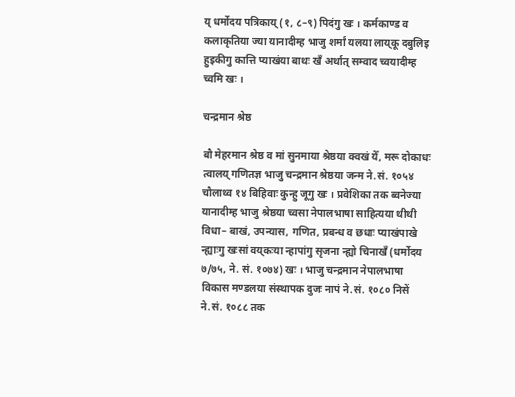य् धर्मोदय पत्रिकाय् (१, ८–९) पिदंगु खः । कर्मकाण्ड व कलाकृतिया ज्या यानादीम्ह भाजु शर्मां यलया लाय्‌कू दबुलिइ हुइकीगु कात्ति प्याखंया बाथः खँ अर्थात् सम्वाद च्वयादीम्ह च्वमि खः ।

चन्द्रमान श्रेष्ठ

बौ मेहरमान श्रेष्ठ व मां सुनमाया श्रेष्ठया क्वखं येँ, मरू दोकाधः त्वालय् गणितज्ञ भाजु चन्द्रमान श्रेष्ठया जन्म ने.सं. १०५४ चौलाथ्व १४ बिहिवाः कुन्हु जूगु खः । प्रवेशिका तक ब्वनेज्या यानादीम्ह भाजु श्रेष्ठया च्वसा नेपालभाषा साहित्यया थीथी विधा– बाखं, उपन्यास, गणित, प्रबन्ध व छधाः प्याखंपाखे न्ह्याःगु खःसां वय्‌कःया न्हापांगु सृजना न्ह्यो चिनाखँ (धर्मोदय ७/७५, ने. सं. १०७४) खः । भाजु चन्द्रमान नेपालभाषा विकास मण्डलया संस्थापक दुजः नापं ने.सं. १०८० निसें ने.सं. १०८८ तक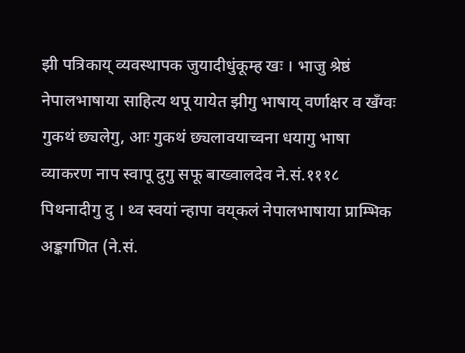झी पत्रिकाय् व्यवस्थापक जुयादीधुंकूम्ह खः । भाजु श्रेष्ठं नेपालभाषाया साहित्य थपू यायेत झीगु भाषाय् वर्णाक्षर व खँग्वः गुकथं छ्यलेगु, आः गुकथं छ्यलावयाच्वना धयागु भाषा व्याकरण नाप स्वापू दुगु सफू बाख्वालदेव ने.सं.१११८ पिथनादीगु दु । थ्व स्वयां न्हापा वय्‌कलं नेपालभाषाया प्राम्भिक अङ्कगणित (ने.सं.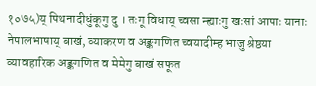१०७५)य् पिथनादीधुंकूगु दु । तःगू विधाय् च्वसा न्ह्याःगु खःसां आपाः यानाः नेपालभाषाय् बाखं, व्याकरण व अङ्कगणित च्वयादीम्ह भाजु श्रेष्ठया व्यावहारिक अङ्कगणित व मेमेगु बाखं सफूत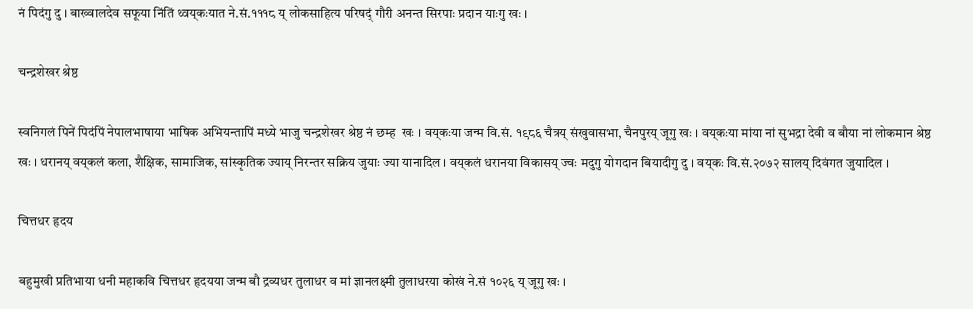नं पिदंगु दु । बाख्वालदेव सफूया निंतिं थ्वय्‌कःयात ने.सं.१११८ य् लोकसाहित्य परिषद्ं गौरी अनन्त सिरपाः प्रदान याःगु खः ।

चन्द्रशेखर श्रेष्ठ

स्वनिगलं पिनें पिदंपिं नेपालभाषाया भाषिक अभियन्तापिं मध्ये भाजु चन्द्रशेखर श्रेष्ठ नं छम्ह  खः । वय्‌कःया जन्म वि.सं. १९८६ चैत्रय् संखुवासभा, चैनपुरय् जूगु खः । वय्‌कःया मांया नां सुभद्रा देवी व बौया नां लोकमान श्रेष्ठ खः । धरानय् वय्‌कलं कला, शैक्षिक, सामाजिक, सांस्कृतिक ज्याय् निरन्तर सक्रिय जुयाः ज्या यानादिल । वय्‌कलं धरानया विकासय् ज्वः मदुगु योगदान बियादीगु दु । वय्‌कः वि.सं.२०७२ सालय् दिवंगत जुयादिल ।

चित्तधर हृदय

बहुमुखी प्रतिभाया धनी महाकवि चित्तधर हृदयया जन्म बौ द्रव्यधर तुलाधर व मां ज्ञानलक्ष्मी तुलाधरया कोखं ने.सं १०२६ य् जूगु खः ।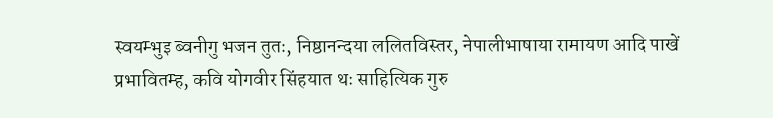स्वयम्भुइ ब्वनीगु भजन तुतः, निष्ठानन्दया ललितविस्तर, नेपालीभाषाया रामायण आदि पाखें प्रभावितम्ह, कवि योगवीर सिंहयात थः साहित्यिक गुरु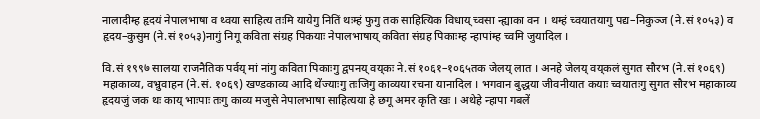नालादीम्ह हृदयं नेपालभाषा व थ्वया साहित्य तःमि यायेगु नितिं थःम्हं फुगु तक साहित्यिक विधाय् च्वसा न्ह्याका वन । थम्हं च्वयातयागु पद्य–निकुञ्ज (ने.सं १०५३) व हृदय–कुसुम (ने.सं १०५३)नागुं निगू कविता संग्रह पिकयाः नेपालभाषाय् कविता संग्रह पिकाःम्ह न्हापांम्ह च्वमि जुयादिल ।

वि.सं १९९७ सालया राजनैतिक पर्वय् मां नांगु कविता पिकाःगु द्वपनय् वय्‌कः ने.सं १०६१–१०६५तक जेलय् लात । अनहे जेलय् वय्‌कलं सुगत सौरभ (ने.सं १०६९) महाकाव्य, वभ्रुवाहन (ने.सं. १०६९) खण्डकाव्य आदि थेंज्याःगु तःजिगु काव्यया रचना यानादिल । भगवान बुद्धया जीवनीयात कयाः च्वयातःगु सुगत सौरभ महाकाव्य हृदयजुं जक थः काय् भाःपाः तःगु काव्य मजुसे नेपालभाषा साहित्यया हे छगू अमर कृति खः । अथेहे न्हापा गबलें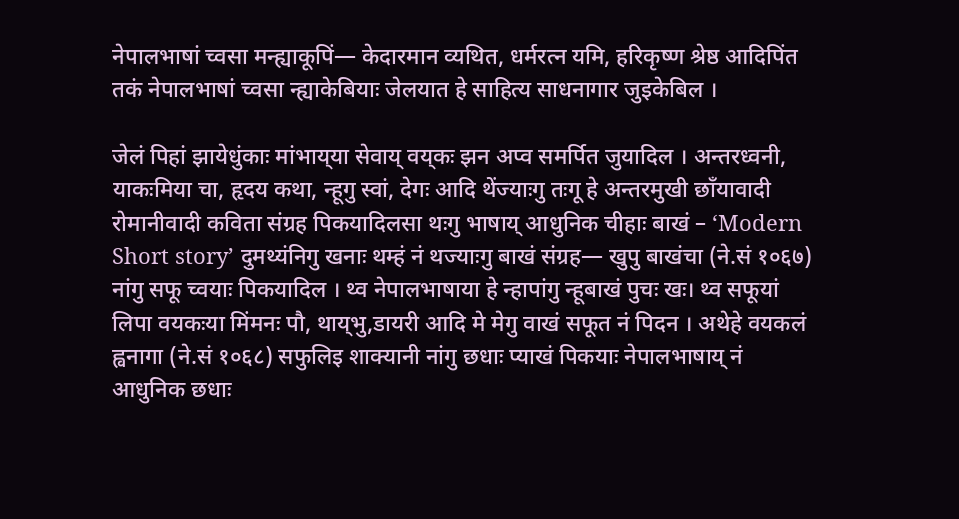नेपालभाषां च्वसा मन्ह्याकूपिं— केदारमान व्यथित, धर्मरत्न यमि, हरिकृष्ण श्रेष्ठ आदिपिंत तकं नेपालभाषां च्वसा न्ह्याकेबियाः जेलयात हे साहित्य साधनागार जुइकेबिल ।

जेलं पिहां झायेधुंकाः मांभाय्‌या सेवाय् वय्‌कः झन अप्व समर्पित जुयादिल । अन्तरध्वनी, याकःमिया चा, हृदय कथा, न्हूगु स्वां, देगः आदि थेंज्याःगु तःगू हे अन्तरमुखी छाँयावादी रोमानीवादी कविता संग्रह पिकयादिलसा थःगु भाषाय् आधुनिक चीहाः बाखं – ‘Modern Short story’ दुमथ्यंनिगु खनाः थम्हं नं थज्याःगु बाखं संग्रह— खुपु बाखंचा (ने.सं १०६७) नांगु सफू च्वयाः पिकयादिल । थ्व नेपालभाषाया हे न्हापांगु न्हूबाखं पुचः खः। थ्व सफूयां लिपा वयकःया मिंमनः पौ, थाय्‌भु,डायरी आदि मे मेगु वाखं सफूत नं पिदन । अथेहे वयकलं ह्वनागा (ने.सं १०६८) सफुलिइ शाक्यानी नांगु छधाः प्याखं पिकयाः नेपालभाषाय् नं आधुनिक छधाः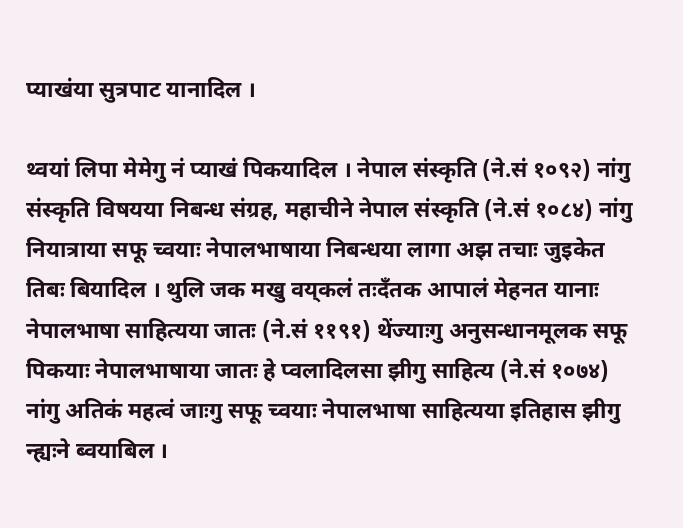प्याखंया सुत्रपाट यानादिल ।

थ्वयां लिपा मेमेगु नं प्याखं पिकयादिल । नेपाल संस्कृति (ने.सं १०९२) नांगु संस्कृति विषयया निबन्ध संग्रह, महाचीने नेपाल संस्कृति (ने.सं १०८४) नांगु नियात्राया सफू च्वयाः नेपालभाषाया निबन्धया लागा अझ तचाः जुइकेत तिबः बियादिल । थुलि जक मखु वय्‌कलं तःदँतक आपालं मेहनत यानाः नेपालभाषा साहित्यया जातः (ने.सं ११९१) थेंज्याःगु अनुसन्धानमूलक सफू पिकयाः नेपालभाषाया जातः हे प्वलादिलसा झीगु साहित्य (ने.सं १०७४) नांगु अतिकं महत्वं जाःगु सफू च्वयाः नेपालभाषा साहित्यया इतिहास झीगु न्ह्यःने ब्वयाबिल ।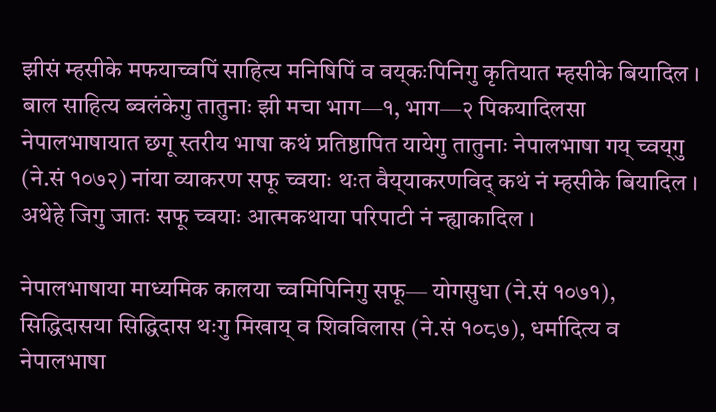झीसं म्हसीके मफयाच्वपिं साहित्य मनिषिपिं व वय्‌कःपिनिगु कृतियात म्हसीके बियादिल । बाल साहित्य ब्वलंकेगु तातुनाः झी मचा भाग—१, भाग—२ पिकयादिलसा नेपालभाषायात छगू स्तरीय भाषा कथं प्रतिष्ठापित यायेगु तातुनाः नेपालभाषा गय् च्वय्‌गु (ने.सं १०७२) नांया व्याकरण सफू च्वयाः थःत वैय्‌याकरणविद् कथं नं म्हसीके बियादिल । अथेहे जिगु जातः सफू च्वयाः आत्मकथाया परिपाटी नं न्ह्याकादिल ।

नेपालभाषाया माध्यमिक कालया च्वमिपिनिगु सफू— योगसुधा (ने.सं १०७१), सिद्धिदासया सिद्धिदास थःगु मिखाय् व शिवविलास (ने.सं १०८७), धर्मादित्य व नेपालभाषा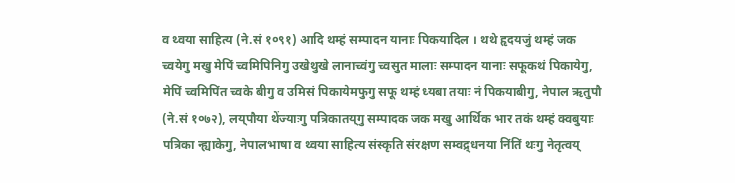व थ्वया साहित्य (ने.सं १०९१) आदि थम्हं सम्पादन यानाः पिकयादिल । थथे हृदयजुं थम्हं जक च्वयेगु मखु मेपिं च्वमिपिनिगु उखेथुखे लानाच्वंगु च्वसुत मालाः सम्पादन यानाः सफूकथं पिकायेगु, मेपिं च्वमिपिंत च्वके बीगु व उमिसं पिकायेमफुगु सफू थम्हं ध्यबा तयाः नं पिकयाबीगु, नेपाल ऋतुपौ (ने.सं १०७२), लय्‌पौया थेंज्याःगु पत्रिकातय्‌गु सम्पादक जक मखु आर्थिक भार तकं थम्हं क्वबुयाः पत्रिका न्ह्याकेगु, नेपालभाषा व थ्वया साहित्य संस्कृति संरक्षण सम्वद्र्धनया निंतिं थःगु नेतृत्वय्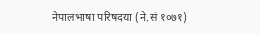नेपालभाषा परिषदया (ने.सं १०७१)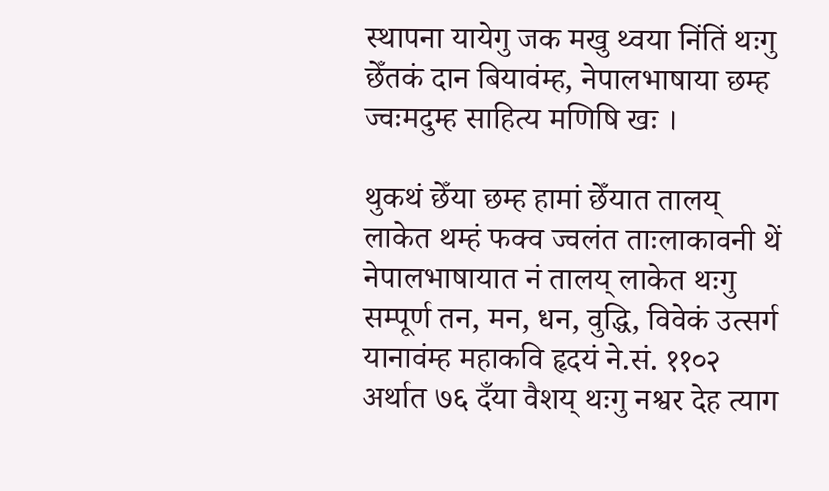स्थापना यायेगु जक मखु थ्वया निंतिं थःगु छेँतकं दान बियावंम्ह, नेपालभाषाया छम्ह ज्वःमदुम्ह साहित्य मणिषि खः ।

थुकथं छेँया छम्ह हामां छेँयात तालय् लाकेत थम्हं फक्व ज्वलंत ताःलाकावनी थें नेपालभाषायात नं तालय् लाकेत थःगु सम्पूर्ण तन, मन, धन, वुद्धि, विवेकं उत्सर्ग यानावंम्ह महाकवि हृदयं ने.सं. ११०२ अर्थात ७६ दँया वैशय् थःगु नश्वर देह त्याग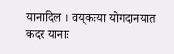यानादिल । वय्‌कःया योगदानयात कदर यानाः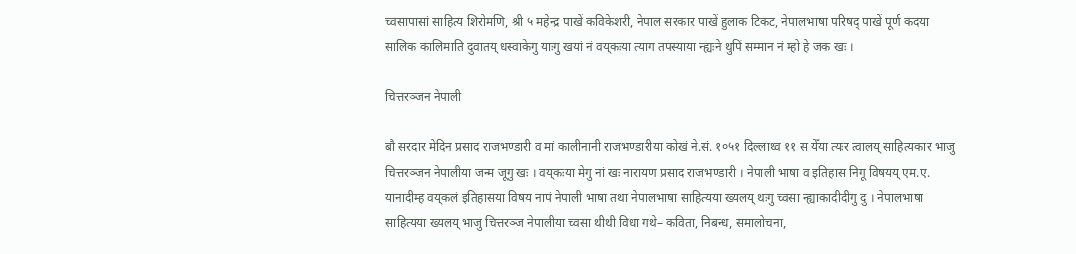च्वसापासां साहित्य शिरोमणि, श्री ५ महेन्द्र पाखें कविकेशरी, नेपाल सरकार पाखें हुलाक टिकट, नेपालभाषा परिषद् पाखें पूर्ण कदया सालिक कालिमाति दुवातय् धस्वाकेगु याःगु खयां नं वय्‌कःया त्याग तपस्याया न्ह्यःने थुपिं सम्मान नं म्हो हे जक खः ।

चित्तरञ्जन नेपाली

बौ सरदार मेदिन प्रसाद राजभण्डारी व मां कालीनानी राजभण्डारीया कोखं ने.सं. १०५१ दिल्लाथ्व ११ स येँया त्यःर त्वालय् साहित्यकार भाजु चित्तरञ्जन नेपालीया जन्म जूगु खः । वय्‌कःया मेगु नां खः नारायण प्रसाद राजभण्डारी । नेपाली भाषा व इतिहास निगू विषयय् एम.ए. यानादीम्ह वय्‌कलं इतिहासया विषय नापं नेपाली भाषा तथा नेपालभाषा साहित्यया ख्यलय् थःगु च्वसा न्ह्याकादीदीगु दु । नेपालभाषा साहित्यया ख्यलय् भाजु चित्तरञ्ज नेपालीया च्वसा थीथी विधा गथे– कविता, निबन्ध, समालोचना,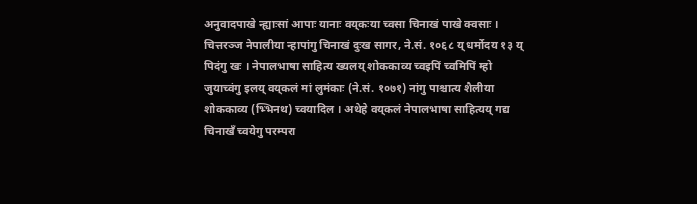अनुवादपाखे न्ह्याःसां आपाः यानाः वय्‌कःया च्वसा चिनाखं पाखे क्वसाः । चित्तरञ्ज नेपालीया न्हापांगु चिनाखं दुःख सागर, ने.सं. १०६८ य् धर्मोदय १३ य् पिदंगु खः । नेपालभाषा साहित्य ख्यलय् शोककाव्य च्वइपिं च्वमिपिं म्हो जुयाच्वंगु इलय् वय्‌कलं मां लुमंकाः (ने.सं. १०७१) नांगु पाश्चात्य शैलीया शोककाव्य (भ्भिनथ) च्वयादिल । अथेहे वय्‌कलं नेपालभाषा साहित्यय् गद्य चिनाखँ च्वयेगु परम्परा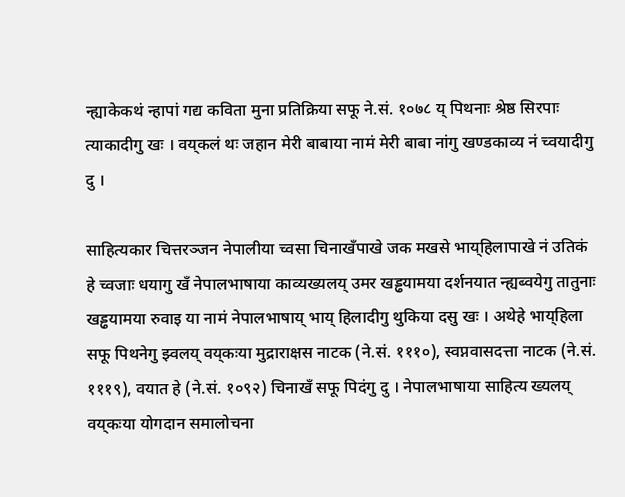न्ह्याकेकथं न्हापां गद्य कविता मुना प्रतिक्रिया सफू ने.सं. १०७८ य् पिथनाः श्रेष्ठ सिरपाः त्याकादीगु खः । वय्‌कलं थः जहान मेरी बाबाया नामं मेरी बाबा नांगु खण्डकाव्य नं च्वयादीगु दु ।

साहित्यकार चित्तरञ्जन नेपालीया च्वसा चिनाखँपाखे जक मखसे भाय्‌हिलापाखे नं उतिकं हे च्वजाः धयागु खँ नेपालभाषाया काव्यख्यलय् उमर खड्ढयामया दर्शनयात न्ह्यब्वयेगु तातुनाः खड्ढयामया रुवाइ या नामं नेपालभाषाय् भाय् हिलादीगु थुकिया दसु खः । अथेहे भाय्‌हिला सफू पिथनेगु झ्वलय् वय्‌कःया मुद्राराक्षस नाटक (ने.सं. १११०), स्वप्नवासदत्ता नाटक (ने.सं. १११९), वयात हे (ने.सं. १०९२) चिनाखँ सफू पिदंगु दु । नेपालभाषाया साहित्य ख्यलय् वय्‌कःया योगदान समालोचना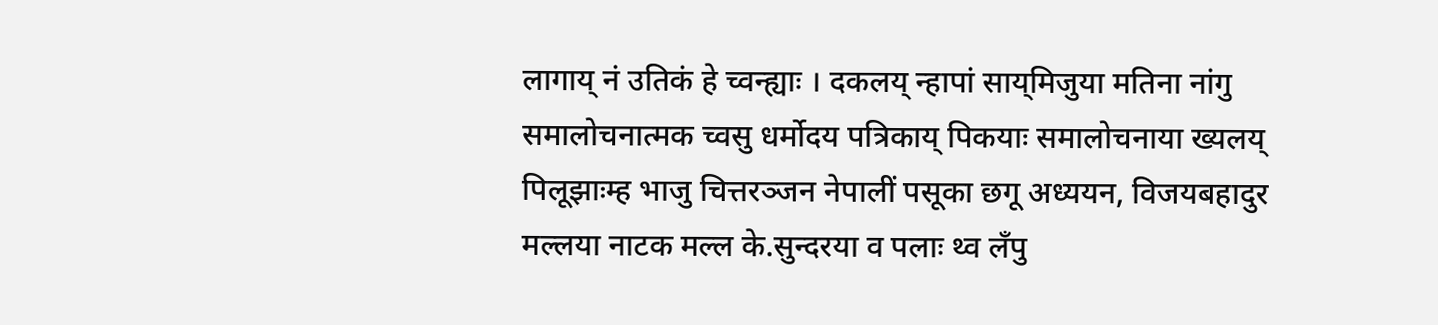लागाय् नं उतिकं हे च्वन्ह्याः । दकलय् न्हापां साय्‌मिजुया मतिना नांगु समालोचनात्मक च्वसु धर्मोदय पत्रिकाय् पिकयाः समालोचनाया ख्यलय् पिलूझाःम्ह भाजु चित्तरञ्जन नेपालीं पसूका छगू अध्ययन, विजयबहादुर मल्लया नाटक मल्ल के.सुन्दरया व पलाः थ्व लँपु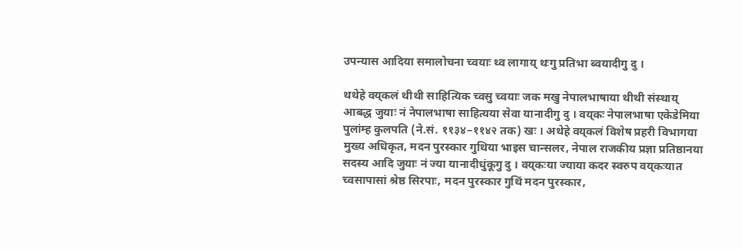उपन्यास आदिया समालोचना च्वयाः थ्व लागाय् थःगु प्रतिभा ब्वयादीगु दु ।

थथेहे वय्‌कलं थीथी साहित्यिक च्वसु च्वयाः जक मखु नेपालभाषाया थीथी संस्थाय् आबद्ध जुयाः नं नेपालभाषा साहित्यया सेवा यानादीगु दु । वय्‌कः नेपालभाषा एकेडेमिया पुलांम्ह कुलपति (ने.सं. ११३४–११४२ तक) खः । अथेहे वय्‌कलं विशेष प्रहरी विभागया मुख्य अधिकृत, मदन पुरस्कार गुथिया भाइस चान्सलर, नेपाल राजकीय प्रज्ञा प्रतिष्ठानया सदस्य आदि जुयाः नं ज्या यानादीधुंकूगु दु । वय्‌कःया ज्याया कदर स्वरुप वय्‌कःयात च्वसापासां श्रेष्ठ सिरपाः, मदन पुरस्कार गुथिं मदन पुरस्कार,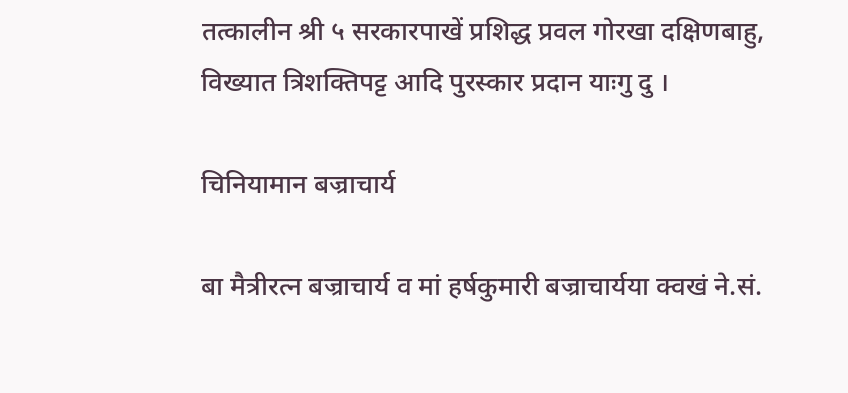तत्कालीन श्री ५ सरकारपाखें प्रशिद्ध प्रवल गोरखा दक्षिणबाहु, विख्यात त्रिशक्तिपट्ट आदि पुरस्कार प्रदान याःगु दु ।

चिनियामान बज्राचार्य

बा मैत्रीरत्न बज्राचार्य व मां हर्षकुमारी बज्राचार्यया क्वखं ने.सं.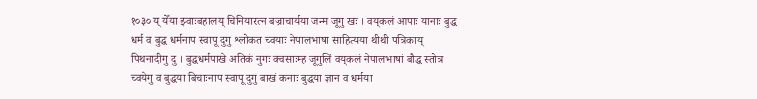१०३० य् येँया झ्वाःबहालय् चिनियारत्न बज्राचार्यया जन्म जूगु खः । वय्‌कलं आपाः यानाः बुद्ध धर्म व बुद्ध धर्मनाप स्वापू दुगु श्लोकत च्वयाः नेपालभाषा साहित्यया थीथी पत्रिकाय् पिथनादीगु दु । बुद्धधर्मपाखे अतिकं नुगः क्वसाःम्ह जूगुलिं वय्‌कलं नेपालभाषां बौद्ध स्तोत्र च्वयेगु व बुद्धया बिचाःनाप स्वापू दुगु बाखं कनाः बुद्धया ज्ञान व धर्मया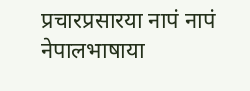प्रचारप्रसारया नापं नापं नेपालभाषाया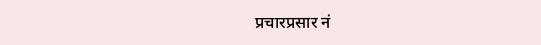प्रचारप्रसार नं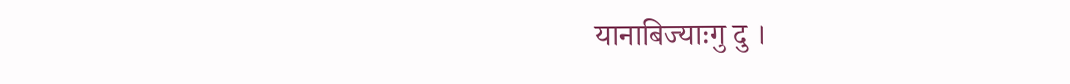यानाबिज्याःगु दु ।